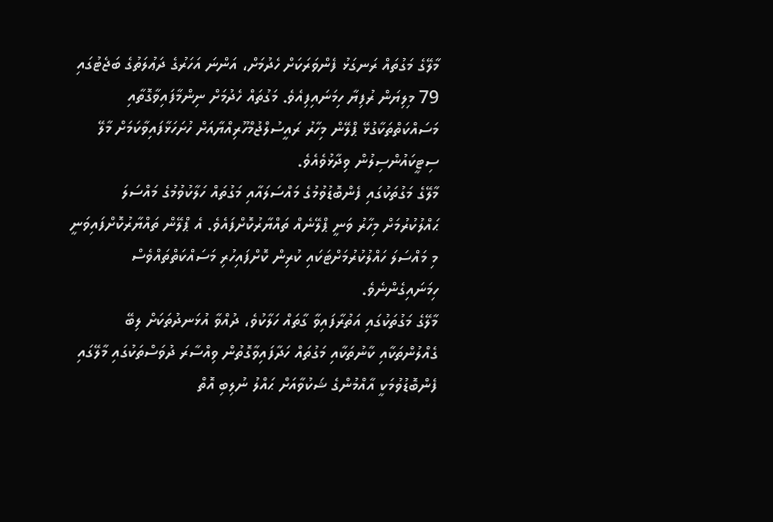މާލޭގެ މަގުތައް ރަނގަޅު ފެންވަރަކަށް ހެދުމަށް، އަންނަ އަހަރުގެ ދަޢުލަތުގެ ބަޖެޓުގައި 79 މިލިޔަން ރުފިޔާ ހިމަނައިފިއެވެ. މަގުތައް ހެދުމަށް ނިންމާފައިވާގޮތާއި މަސައްކަތްތަކާގުޅޭ ޕްލޭން މިހާރު ރައީސުލްޖުމްހޫރިއްޔާއަށް ހުށަހަޅާފައިވާކަމަށް މާލޭ ސިޓީކައުންސިލުން ވިދާޅުވެއެވެ.
މާލޭގެ މަގުތަކުގައި ފެންބޮޑުވުމުގެ މައްސަލައާއި މަގުތައް ހަލާކުވުމުގެ މައްސަލަ ޙައްލުކުރުމަށް މިހާރު ވަނީ ޕްލޭނެއް ތައްޔާރުކޮށްފައެވެ. އެ ޕްލޭން ތައްޔާރުކޮށްފައިވަނީ މި މައްސަލަ ހައްލުކުރުމަށްޓަކައި ކުރިން ކޮށްފައިހުރި މަސައްކަތްތައްވެސް ހިމަނައިގެންނެވެ.
މާލޭގެ މަގުތަކުގައި އަތުރާފައިވާ ގާތައް ހަލާކުވެ، ދުއްވާ އުޅަނދުތަކަށް ލިބޭ ގެއްލުންތަކާއި ކާނުތަކާއި މަގުތައް ހަދާފައިވާގޮތުން ވިއްސާރަ ދުވަސްތަކުގައި މާލޭގައި ފެންބޮޑުވުމަކީ އާއްމުންގެ ޝަކުވާއަށް ޙައްލު ނުލިބި އޮތް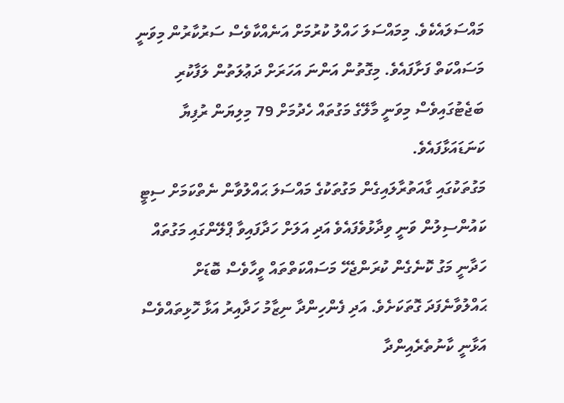މައްސަލައެކެވެ. މިމައްސަލަ ހައްލު ކުރުމަށް އަނެއްކާވެސް ސަރުކާރުން މިވަނީ މަސައްކަތް ފަށާފައެވެ. މިގޮތުން އަންނަ އަހަރަށް ދަޢުލަތުން ލަފާކުރި ބަޖެޓުގައިވެސް މިވަނީ މާލޭގެ މަގުތައް ހެދުމަށް 79 މިލިޔަން ރުފިޔާ ކަނަޑައަޅާފައެވެ.
މަގުތަކުގައި ގާއަތުރާލައިގެން މަގުތަކުގެ މައްސަލަ ޙައްލުވާން ނެތްކަމަށް ސިޓީ ކައުންސިލުން ވަނީ ވިދާޅުވެފައެވެ އަދި އަލަށް ހަދާފައިވާ ޕްލޭންގައި މަގުތައް ހަދާނީ މަގު ކޮނެގެން ކުރަންޖެހޭ މަސައްކަތްތައް ވީހާވެސް ބޮޑަށް ޙައްލުވާނެފަދަ ގޮތަކަށެވެ. އަދި ފެންހިންދާ ނިޒާމު ހަދާއިރު އަޅާ ހޮޅިތައްވެސް އަޅާނީ ކާނުތެރެއިންދާ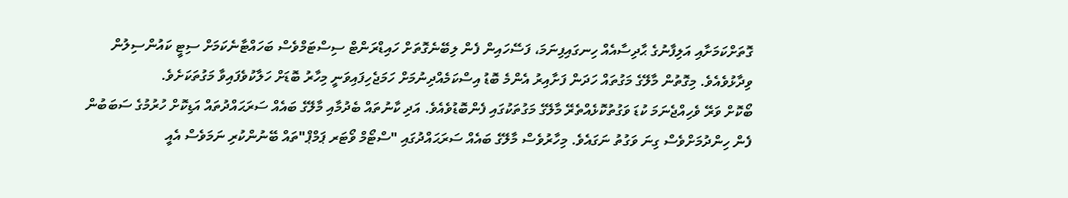ގޮތަށްކަމަށާއި އަލިފާނުގެ ޙާދިސާއެއް ހިނގައިފިނަމަ، ފަސޭހައިން ފެން ލިބޭނެގޮތަށް ހައިޑްރަންޓް ސިސްޓަމްވެސް ބަހައްޓާނެކަމަށް ސިޓީ ކައުންސިލުން ވިދާޅުވެއެވެ. މިގޮތުން މާލޭގެ މަގުތައް ހަދަން ފަށާއިރު އެންމެ ބޮޑު އިސްކަމެއްދިނުމަށް ހަމަޖެހިފައިވަނީ މިހާރު ބޮޑަށް ހަލާކުވެފައިވާ މަގުތަކަށެވެ.
ބޯކޮށް ވަރޭ ވެހިއްޖެނަމަ ކުޑަ ވަގުތުކޮޅެއްތެރޭ މާލޭގެ މަގުތަކުގައި ފެންބޮޑުވެއެވެ. އަދި ކާނުތައް ބެދުމާއި މާލޭގެ ބައެއް ސަރަޙައްދުތައް އަޑިކޮށް ހުރުމުގެ ސަބަބުން ފެން ހިންދުމަށްވެސް ގިނަ ވަގުތު ނަގައެވެ. މިހާރުވެސް މާލޭގެ ބައެއް ސަރަޙައްދުގައި "ސްޓޯމް ވޯޓަރ ޕަމްޕް"ތައް ބޭނުންކުރި ނަމަވެސް އެއީ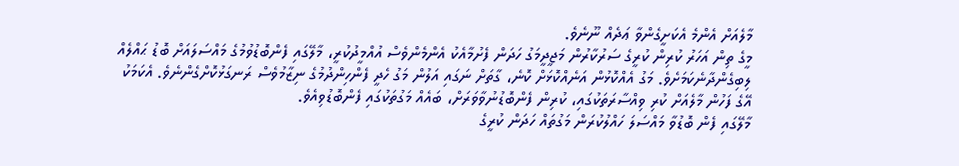މާލެއަށް އެންމެ އެކަށީގެންވާ ޢަދެއް ނޫނެވެ.
މީގެ ތިން އަހަރު ކުރިން ކުރީގެ ސަރުކާރުން މަޖީދީމަގު ހަދަން ފެށުމާއެކު އެންމެންވެސް އުއްމީދުކުރީ، މާލޭގައި ފެންބޮޑުވުމުގެ މައްސަލައަށް ބޮޑު ޙައްލެއް ލިބިގެންދާނެކަމަށެވެ. މަގު އެއްކޮޅުން އަނެއްކޮޅަށް ކޮނެ، ގާތަށް ނަގައި އަލުން މަގު ހެދީ ފެންހިންދުމުގެ ނިޒާމުވެސް ރަނގަޅުކޮށްގެންނެވެ. އެކަމަކު އޭގެ ފަހުން މާލެއަށް ކުރި ވިއްސާރަތަކުގައި، ކުރިން ފެންބޮޑުނުވާވަރަށް، ބައެއް މަގުތަކުގައި ފެންބޮޑުވިއެވެ.
މާލޭގައި ފެން ބޮޑުވާ މައްސަލަ ހައްލުކުރަން މަގުތައް ހަދަން ކުރީގެ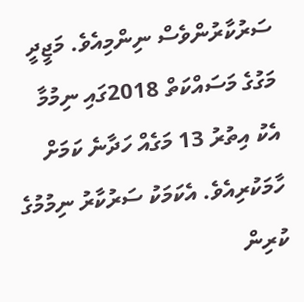ސަރުކާރުންވެސް ނިންމިއެވެ. މަޖީދީ މަގުގެ މަސައްކަތް 2018ގައި ނިމުމާ އެކު އިތުރު 13 މަގެއް ހަދާނެ ކަމަށް ހާމަކުރިއެވެ. އެކަމަކު ސަރުކާރު ނިމުމުގެ ކުރިން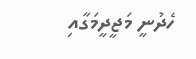ހެދުނީ މަޖީދީމަގާއި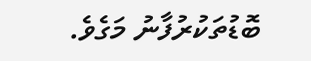ބޮޑުތަކުރުފާނު މަގެވެ.